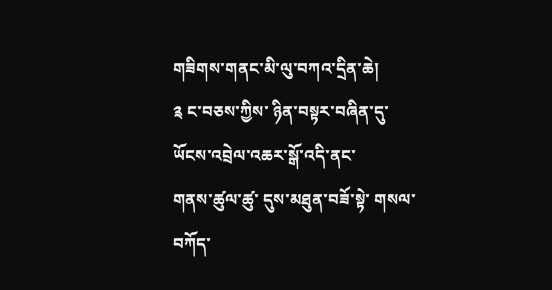གཟིགས་གནང་མི་ལུ་བཀའ་དྲིན་ཆེ།
༉ ང་བཅས་ཀྱིས་ ཉིན་བསྟར་བཞིན་དུ་
ཡོངས་འབྲེལ་འཆར་སྒོ་འདི་ནང་
གནས་ཚུལ་ཚུ་ དུས་མཐུན་བཟོ་སྟེ་ གསལ་བཀོད་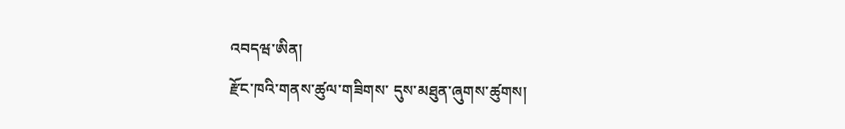འབདཝ་ཨིན།
རྫོང་ཁའི་གནས་ཚུལ་གཟིགས་ དུས་མཐུན་ཞུགས་ཚུགས།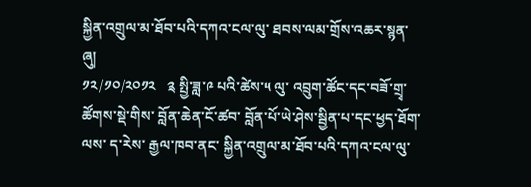སྐྱིན་འགྲུལ་མ་ཐོབ་པའི་དཀའ་ངལ་ལུ་ ཐབས་ལམ་གྲོས་འཆར་སྙན་ཞུ།
༡༢/༡༠/༢༠༡༢   ༉ སྤྱི་ཟླ་༩ པའི་ཚེས་༥ ལུ་ འབྲུག་ཚོང་དང་བཟོ་གྲྭ་ཚོགས་སྡེ་གིས་ བློན་ཆེན་ངོ་ཚབ་ བློན་པོ་ཡེ་ཤེས་སྦྱིན་པ་དང་ཕྱད་ཐོག་ལས་ ད་རེས་ རྒྱལ་ཁབ་ནང་ སྐྱིན་འགྲུལ་མ་ཐོབ་པའི་དཀའ་ངལ་ལུ་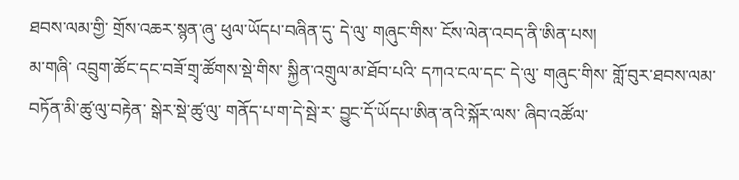ཐབས་ལམ་གྱི་ གྲོས་འཆར་སྙན་ཞུ་ ཕུལ་ཡོདཔ་བཞིན་དུ་ དེ་ལུ་ གཞུང་གིས་ ངོས་ལེན་འབད་ནི་ཨིན་པས།
མ་གཞི་ འབྲུག་ཚོང་དང་བཟོ་གྲྭ་ཚོགས་སྡེ་གིས་ སྐྱིན་འགྲུལ་མ་ཐོབ་པའི་ དཀའ་ངལ་དང་ དེ་ལུ་ གཞུང་གིས་ གློ་བུར་ཐབས་ལམ་བཏོན་མི་ཚུ་ལུ་བརྟེན་ སྒེར་སྡེ་ཚུ་ལུ་ གནོད་པ་ག་དེ་སྦེ་ར་ བྱུང་དོ་ཡོདཔ་ཨིན་ནའི་སྐོར་ལས་ ཞིབ་འཚོལ་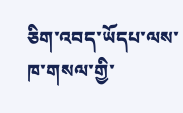ཅིག་འབད་ཡོདཔ་ལས་ ཁ་གསལ་གྱི་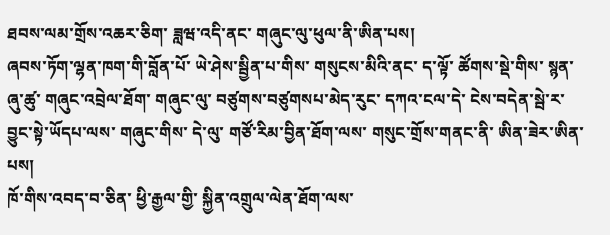ཐབས་ལམ་གྲོས་འཆར་ཅིག་ ཟླཝ་འདི་ནང་ གཞུང་ལུ་ཕུལ་ནི་ཨིན་པས།
ཞབས་ཏོག་ལྷན་ཁག་གི་བློན་པོ་ ཡེ་ཤེས་སྦྱིན་པ་གིས་ གསུངས་མིའི་ནང་ ད་ལྟོ་ ཚོགས་སྡེ་གིས་ སྙན་ཞུ་ཚུ་ གཞུང་འབྲེལ་ཐོག་ གཞུང་ལུ་ བཙུགས་བཙུགསཔ་མེད་རུང་ དཀའ་ངལ་དེ་ ངེས་བདེན་སྦེ་ར་ བྱུང་སྟེ་ཡོདཔ་ལས་ གཞུང་གིས་ དེ་ལུ་ གཙོ་རིམ་བྱིན་ཐོག་ལས་ གསུང་གྲོས་གནང་ནི་ ཨིན་ཟེར་ཨིན་པས།
ཁོ་གིས་འབད་བ་ཅིན་ ཕྱི་རྒྱལ་གྱི་ སྐྱིན་འགྲུལ་ལེན་ཐོག་ལས་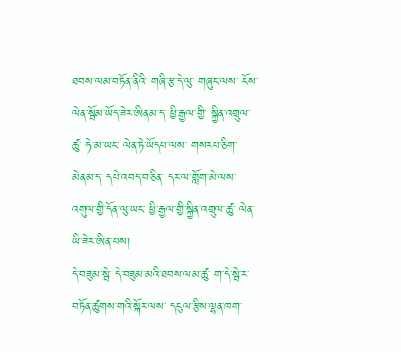ཐབས་ལམ་བཏོན་ནིའི་ གཞི་རྩ་དེ་ལུ་ གཞུང་ལས་ ངོས་ལེན་སྦོམ་ཡོད་ཟེར་ཨིནམ་ད་ ཕྱི་རྒྱལ་གྱི་ སྐྱིན་འགྲུལ་ཚུ་ ཧེ་མ་ཡང་ ལེན་ཏེ་ཡོདཔ་ལས་ གསརཔ་ཅིག་མེནམ་ད་ དཔེ་འབད་བ་ཅིན་ དར་ལ་གློག་མེ་ལས་འགུལ་གྱི་དོན་ལུ་ཡང་ ཕྱི་རྒྱལ་གྱི་སྐྱིན་འགྲུལ་ཚུ་ ལེན་ཡི་ཟེར་ཨིན་པས།
དེ་བཟུམ་སྦེ་ དེ་བཟུམ་མའི་ཐབས་ལམ་ཚུ་ ག་དེ་སྦེ་ར་ བཏོན་ཚུགས་གའི་སྐོར་ལས་ དངུལ་རྩིས་ལྷན་ཁག་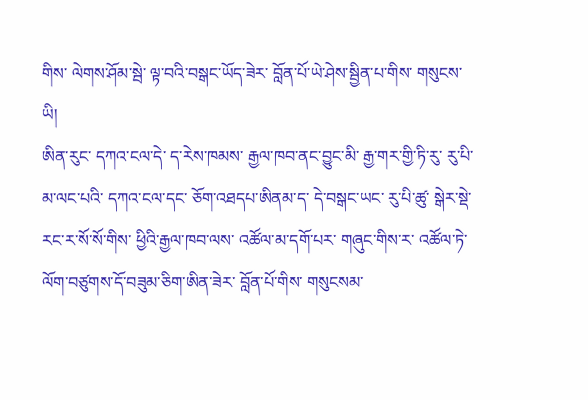གིས་ ལེགས་ཤོམ་སྦེ་ ལྟ་བའི་བསྒང་ཡོད་ཟེར་ བློན་པོ་ཡེ་ཤེས་སྦྱིན་པ་གིས་ གསུངས་ཡི།
ཨིན་རུང་ དཀའ་ངལ་དེ་ ད་རེས་ཁམས་ རྒྱལ་ཁབ་ནང་བྱུང་མི་ རྒྱ་གར་གྱི་ཏི་རུ་ རུ་པི་མ་ལང་པའི་ དཀའ་ངལ་དང་ ཅོག་འཐདཔ་ཨིནམ་ད་ དེ་བསྒང་ཡང་ རུ་པི་ཚུ་ སྒེར་སྡེ་རང་ར་སོ་སོ་གིས་ ཕྱིའི་རྒྱལ་ཁབ་ལས་ འཚོལ་མ་དགོ་པར་ གཞུང་གིས་ར་ འཚོལ་ཏེ་ ལོག་བཙུགས་དོ་བཟུམ་ཅིག་ཨིན་ཟེར་ བློན་པོ་གིས་ གསུངསམ་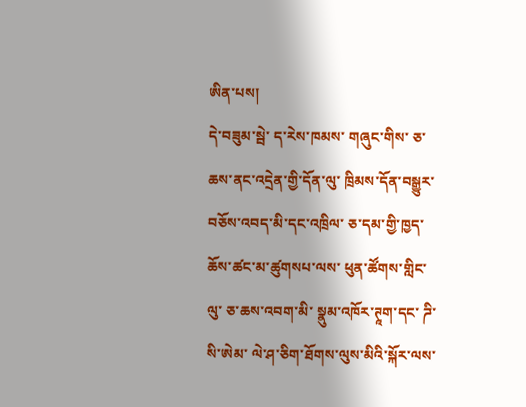ཨིན་པས།
དེ་བཟུམ་སྦེ་ ད་རེས་ཁམས་ གཞུང་གིས་ ཅ་ཆས་ནང་འདྲེན་གྱི་དོན་ལུ་ ཁྲིམས་དོན་བསྒྱུར་བཅོས་འབད་མི་དང་འཁྲིལ་ ཅ་དམ་གྱི་ཁྱད་ཆོས་ཚང་མ་ཚུགསཔ་ལས་ ཕུན་ཚོགས་གླིང་ལུ་ ཅ་ཆས་འབག་མི་ སྣུམ་འཁོར་ཊཱག་དང་ ཌི་སི་ཨེམ་ ལེ་ཤ་ཅིག་ཐོགས་ལུས་མིའི་སྐོར་ལས་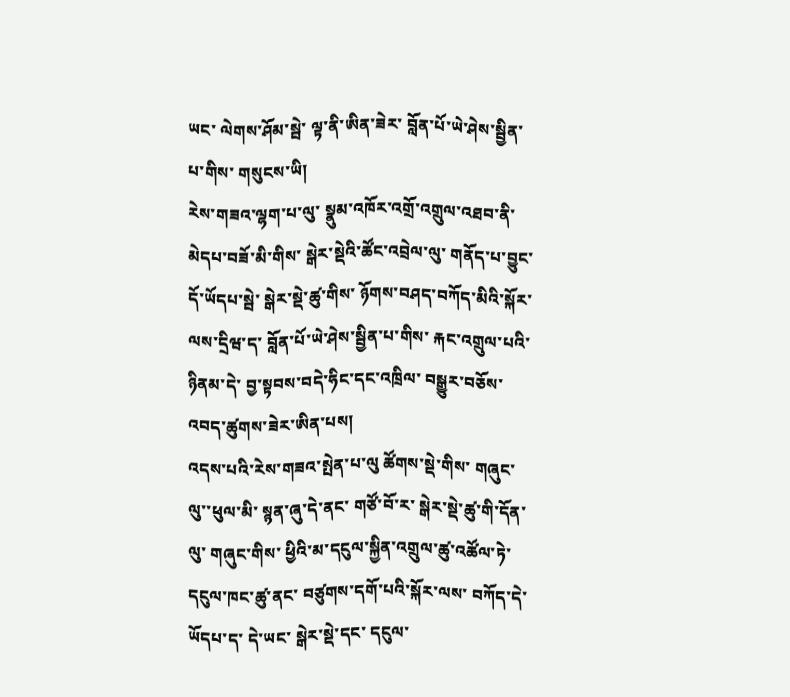ཡང་ ལེགས་ཤོམ་སྦེ་ ལྟ་ནི་ཨིན་ཟེར་ བློན་པོ་ཡེ་ཤེས་སྦྱིན་པ་གིས་ གསུངས་ཡི།
རེས་གཟའ་ལྷག་པ་ལུ་ སྣུམ་འཁོར་འགྲོ་འགྲུལ་འཐབ་ནི་ མེདཔ་བཟོ་མི་གིས་ སྒེར་སྡེའི་ཚོང་འབྲེལ་ལུ་ གནོད་པ་བྱུང་དོ་ཡོདཔ་སྦེ་ སྒེར་སྡེ་ཚུ་གིས་ ཉོགས་བཤད་བཀོད་མིའི་སྐོར་ལས་དྲིཝ་ད་ བློན་པོ་ཡེ་ཤེས་སྦྱིན་པ་གིས་ རྐང་འགྲུལ་པའི་ཉིནམ་དེ་ བྱ་སྟབས་བདེ་ཧིང་དང་འཁྲིལ་ བསྒྱུར་བཅོས་འབད་ཚུགས་ཟེར་ཨིན་པས།
འདས་པའི་རེས་གཟའ་སྤེན་པ་ལུ ཚོགས་སྡེ་གིས་ གཞུང་ལུ་་ཕུལ་མི་ སྙན་ཞུ་དེ་ནང་ གཙོ་བོ་ར་ སྒེར་སྡེ་ཚུ་གི་དོན་ལུ་ གཞུང་གིས་ ཕྱིའི་མ་དངུལ་སྐྱིན་འགྲུལ་ཚུ་འཚོལ་ཏེ་ དངུལ་ཁང་ཚུ་ནང་ བཙུགས་དགོ་པའི་སྐོར་ལས་ བཀོད་དེ་ཡོདཔ་ད་ དེ་ཡང་ སྒེར་སྡེ་དང་ དངུལ་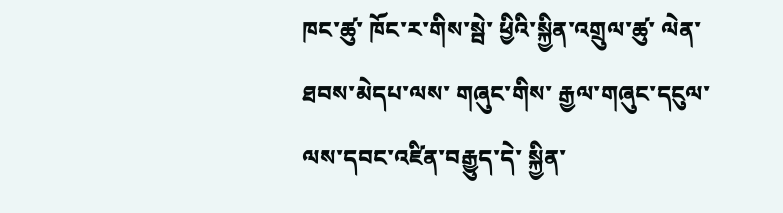ཁང་ཚུ་ ཁོང་ར་གིས་སྦེ་ ཕྱིའི་སྐྱིན་འགྲུལ་ཚུ་ ལེན་ཐབས་མེདཔ་ལས་ གཞུང་གིས་ རྒྱལ་གཞུང་དངུལ་ལས་དབང་འཛིན་བརྒྱུད་དེ་ སྐྱིན་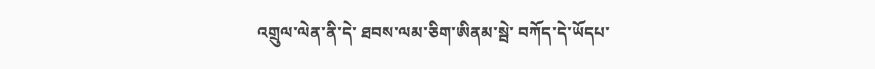འགྲུལ་ལེན་ནི་དེ་ ཐབས་ལམ་ཅིག་ཨིནམ་སྦེ་ བཀོད་དེ་ཡོདཔ་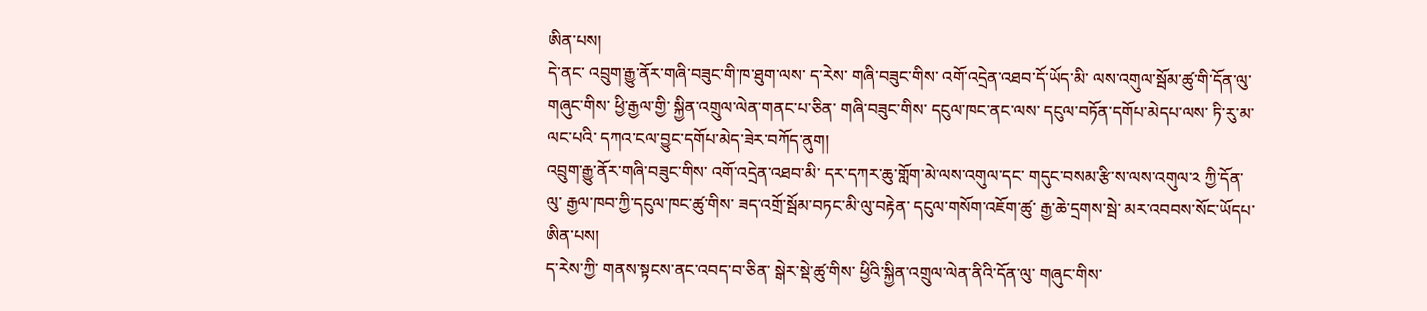ཨིན་པས།
དེ་ནང་ འབྲུག་རྒྱུ་ནོར་གཞི་བཟུང་གི་ཁ་ཐུག་ལས་ ད་རེས་ གཞི་བཟུང་གིས་ འགོ་འདྲེན་འཐབ་དོ་ཡོད་མི་ ལས་འགུལ་སྦོམ་ཚུ་གི་དོན་ལུ་ གཞུང་གིས་ ཕྱི་རྒྱལ་གྱི་ སྐྱིན་འགྲུལ་ལེན་གནང་པ་ཅིན་ གཞི་བཟུང་གིས་ དངུལ་ཁང་ནང་ལས་ དངུལ་བཏོན་དགོཔ་མེདཔ་ལས་ ཏི་རུ་མ་ལང་པའི་ དཀའ་ངལ་བྱུང་དགོཔ་མེད་ཟེར་བཀོད་ནུག།
འབྲུག་རྒྱུ་ནོར་གཞི་བཟུང་གིས་ འགོ་འདྲེན་འཐབ་མི་ དར་དཀར་ཆུ་གློག་མེ་ལས་འགུལ་དང་ གདུང་བསམ་རྩི་ས་ལས་འགུལ་༢ ཀྱི་དོན་ལུ་ རྒྱལ་ཁབ་ཀྱི་དངུལ་ཁང་ཚུ་གིས་ ཟད་འགྲོ་སྦོམ་བཏང་མི་ལུ་བརྟེན་ དངུལ་གསོག་འཇོག་ཚུ་ རྒྱ་ཆེ་དྲགས་སྦེ་ མར་འབབས་སོང་ཡོདཔ་ཨིན་པས།
ད་རེས་ཀྱི་ གནས་སྟངས་ནང་འབད་བ་ཅིན་ སྒེར་སྡེ་ཚུ་གིས་ ཕྱིའི་སྐྱིན་འགྲུལ་ལེན་ནིའི་དོན་ལུ་ གཞུང་གིས་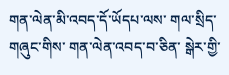གན་ལེན་མི་འབད་དོ་ཡོདཔ་ལས་ གལ་སྲིད་གཞུང་གིས་ གན་ལེན་འབད་བ་ཅིན་ སྒེར་གྱི་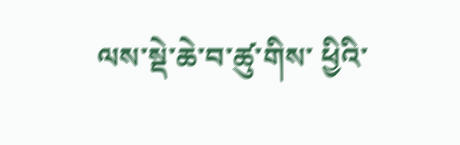ལས་སྡེ་ཆེ་བ་ཚུ་གིས་ ཕྱིའི་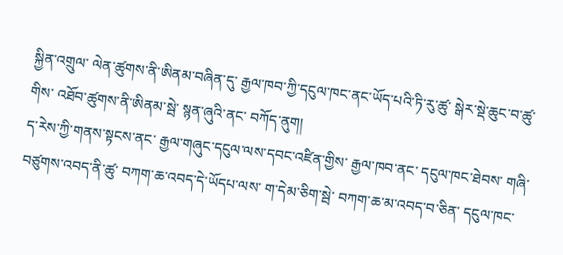སྐྱིན་འགྲུལ་ ལེན་ཚུགས་ནི་ཨིནམ་བཞིན་དུ་ རྒྱལ་ཁབ་ཀྱི་དངུལ་ཁང་ནང་ཡོད་པའི་ཏི་རུ་ཚུ་ སྒེར་སྡེ་ཆུང་བ་ཚུ་གིས་ འཐོབ་ཚུགས་ནི་ཨིནམ་སྦེ་ སྙན་ཞུའི་ནང་ བཀོད་ནུག།
ད་རེས་ཀྱི་གནས་སྟངས་ནང་ རྒྱལ་གཞུང་དངུལ་ལས་དབང་འཛིན་གྱིས་ རྒྱལ་ཁབ་ནང་ དངུལ་ཁང་ཐེབས་ གཞི་བཙུགས་འབད་ནི་ཚུ་ བཀག་ཆ་འབད་དེ་ཡོདཔ་ལས་ ག་དེམ་ཅིག་སྦེ་ བཀག་ཆ་མ་འབད་བ་ཅིན་ དངུལ་ཁང་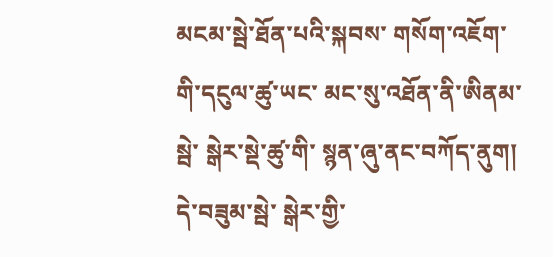མངམ་སྦེ་ཐོན་པའི་སྐབས་ གསོག་འཇོག་གི་དངུལ་ཚུ་ཡང་ མང་སུ་འཐོན་ནི་ཨིནམ་སྦེ་ སྒེར་སྡེ་ཚུ་གི་ སྙན་ཞུ་ནང་བཀོད་ནུག།
དེ་བཟུམ་སྦེ་ སྒེར་གྱི་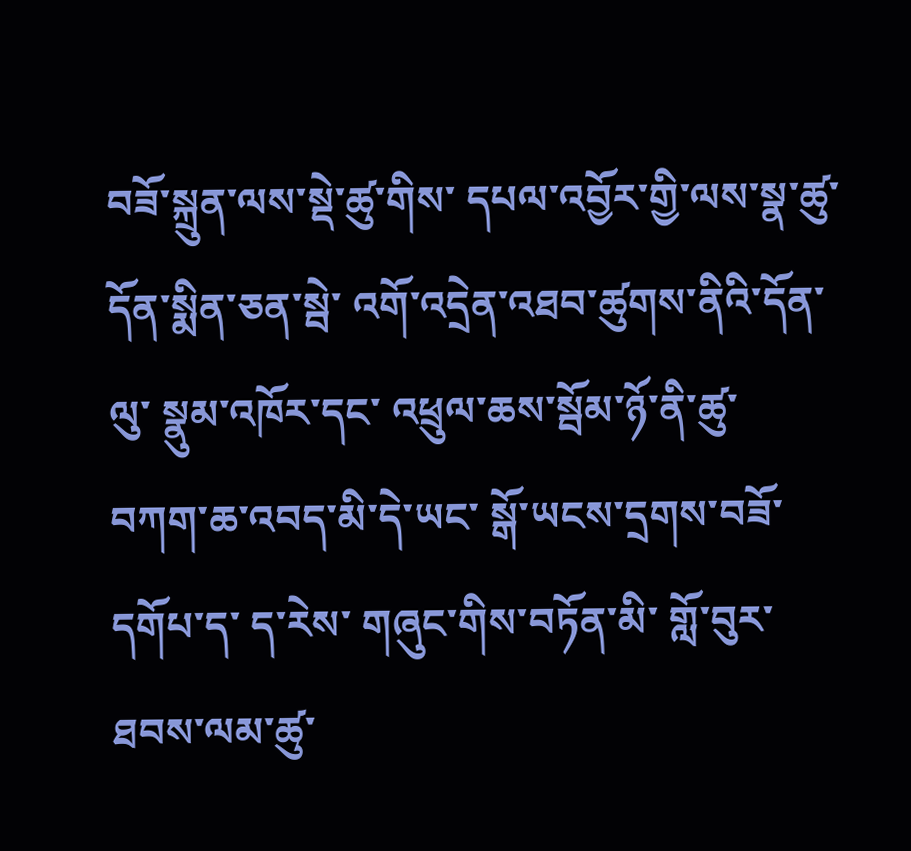བཟོ་སྐྲུན་ལས་སྡེ་ཚུ་གིས་ དཔལ་འབྱོར་གྱི་ལས་སྣ་ཚུ་ དོན་སྨིན་ཅན་སྦེ་ འགོ་འདྲེན་འཐབ་ཚུགས་ནིའི་དོན་ལུ་ སྣུམ་འཁོར་དང་ འཕྲུལ་ཆས་སྦོམ་ཉོ་ནི་ཚུ་ བཀག་ཆ་འབད་མི་དེ་ཡང་ སྒོ་ཡངས་དྲགས་བཟོ་དགོཔ་ད་ ད་རེས་ གཞུང་གིས་བཏོན་མི་ གློ་བུར་ཐབས་ལམ་ཚུ་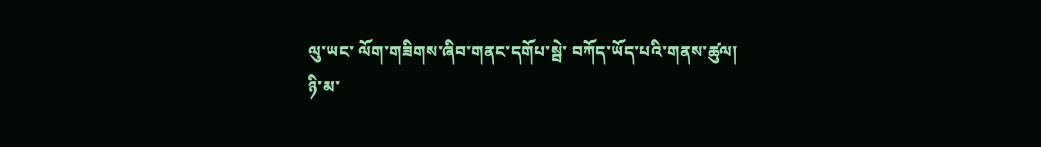ལུ་ཡང་ ལོག་གཟིགས་ཞིབ་གནང་དགོཔ་སྦེ་ བཀོད་ཡོད་པའི་གནས་ཚུལ།
ཉི་མ་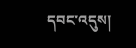དབང་འདུས།